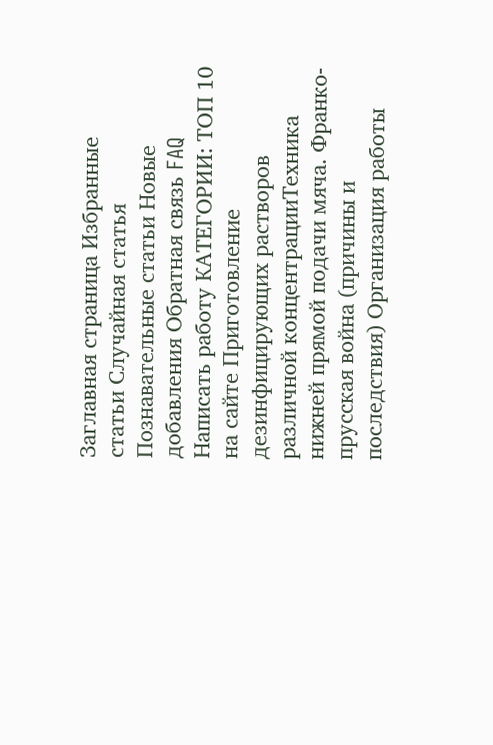Заглавная страница Избранные статьи Случайная статья Познавательные статьи Новые добавления Обратная связь FAQ Написать работу КАТЕГОРИИ: ТОП 10 на сайте Приготовление дезинфицирующих растворов различной концентрацииТехника нижней прямой подачи мяча. Франко-прусская война (причины и последствия) Организация работы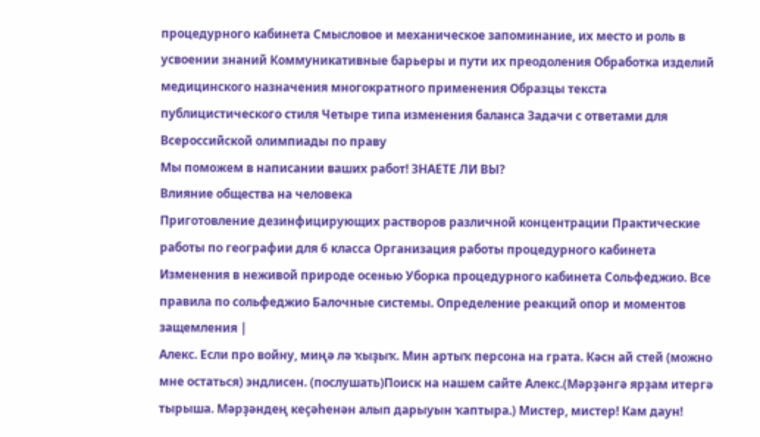процедурного кабинета Смысловое и механическое запоминание, их место и роль в усвоении знаний Коммуникативные барьеры и пути их преодоления Обработка изделий медицинского назначения многократного применения Образцы текста публицистического стиля Четыре типа изменения баланса Задачи с ответами для Всероссийской олимпиады по праву
Мы поможем в написании ваших работ! ЗНАЕТЕ ЛИ ВЫ?
Влияние общества на человека
Приготовление дезинфицирующих растворов различной концентрации Практические работы по географии для 6 класса Организация работы процедурного кабинета Изменения в неживой природе осенью Уборка процедурного кабинета Сольфеджио. Все правила по сольфеджио Балочные системы. Определение реакций опор и моментов защемления |
Алекс. Если про войну, миңә лә ҡыҙыҡ. Мин артыҡ персона на грата. Кәсн ай стей (можно мне остаться) эндлисен. (послушать)Поиск на нашем сайте Алекс.(Мәрҙәнгә ярҙам итергә тырыша. Мәрҙәндең кеҫәһенән алып дарыуын ҡаптыра.) Мистер, мистер! Кам даун!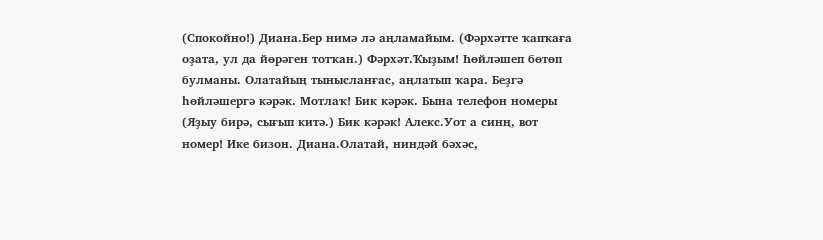(Спокойно!) Диана.Бер нимә лә аңламайым. (Фәрхәтте ҡапҡаға оҙата, ул да йөрәген тотҡан.) Фәрхәт.Ҡыҙым! Һөйләшеп бөтөп булманы. Олатайың тынысланғас, аңлатып ҡара. Беҙгә һөйләшергә кәрәк. Мотлаҡ! Бик кәрәк. Бына телефон номеры (Яҙыу бирә, сығып китә.) Бик кәрәк! Алекс.Уот а синң, вот номер! Ике бизон. Диана.Олатай, ниндәй бәхәс,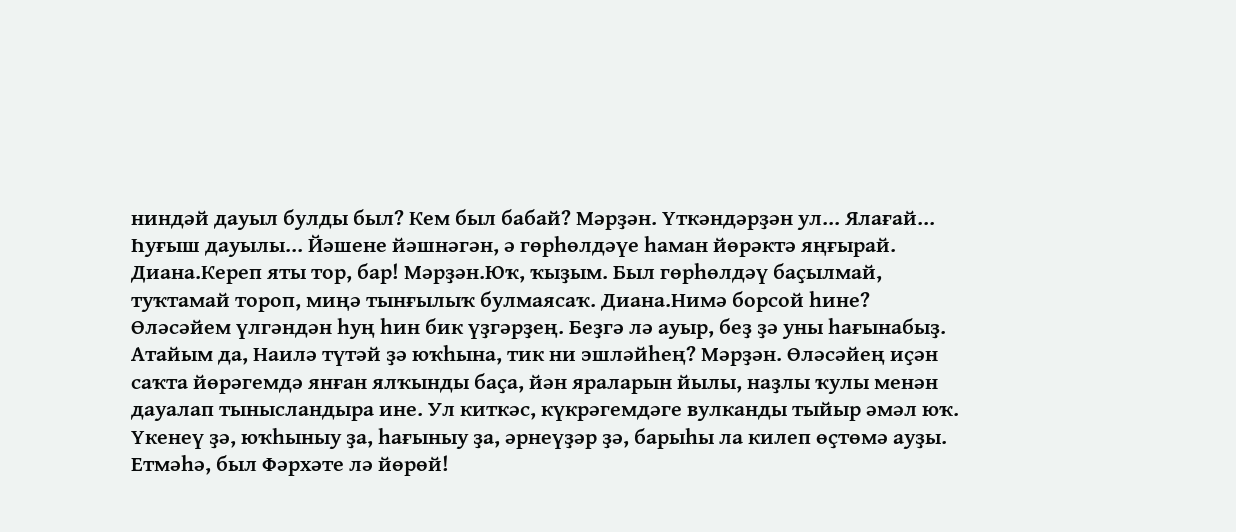ниндәй дауыл булды был? Кем был бабай? Мәрҙән. Үткәндәрҙән ул... Ялағай... Һуғыш дауылы... Йәшене йәшнәгән, ә гөрһөлдәүе һаман йөрәктә яңғырай. Диана.Кереп яты тор, бар! Мәрҙән.Юҡ, ҡыҙым. Был гөрһөлдәү баҫылмай, туҡтамай тороп, миңә тынғылыҡ булмаясаҡ. Диана.Нимә борсой һине? Өләсәйем үлгәндән һуң һин бик үҙгәрҙең. Беҙгә лә ауыр, беҙ ҙә уны һағынабыҙ. Атайым да, Наилә түтәй ҙә юҡһына, тик ни эшләйһең? Мәрҙән. Өләсәйең иҫән саҡта йөрәгемдә янған ялҡынды баҫа, йән яраларын йылы, наҙлы ҡулы менән дауалап тынысландыра ине. Ул киткәс, күкрәгемдәге вулканды тыйыр әмәл юҡ. Үкенеү ҙә, юҡһыныу ҙа, һағыныу ҙа, әрнеүҙәр ҙә, барыһы ла килеп өҫтөмә ауҙы. Етмәһә, был Фәрхәте лә йөрөй!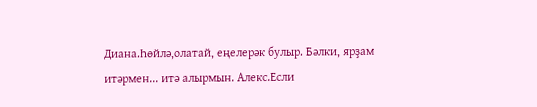Диана.Һөйлә,олатай, еңелерәк булыр. Бәлки, ярҙам итәрмен... итә алырмын. Алекс.Если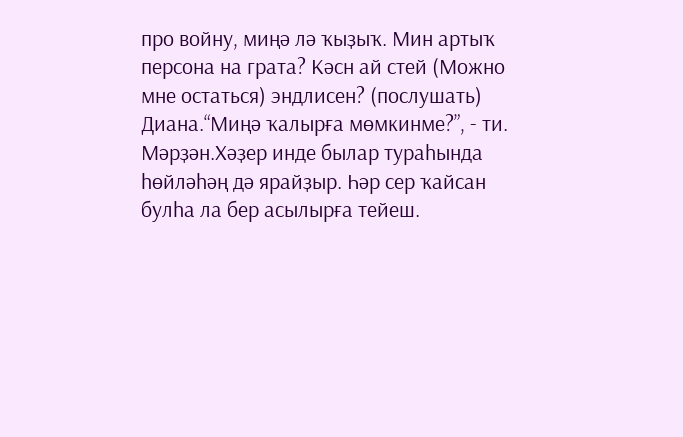про войну, миңә лә ҡыҙыҡ. Мин артыҡ персона на грата? Кәсн ай стей (Можно мне остаться) эндлисен? (послушать) Диана.“Миңә ҡалырға мөмкинме?”, - ти. Мәрҙән.Хәҙер инде былар тураһында һөйләһәң дә ярайҙыр. Һәр сер ҡайсан булһа ла бер асылырға тейеш.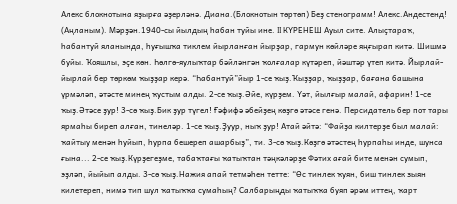Алекс блокнотына яҙырға әҙерләнә. Диана.(Блокнотын төртөп) Беҙ стенограмм! Алекс.Андестенд! (Аңланым). Мәрҙән.1940-сы йылдың һабан туйы ине. II КҮРЕНЕШ Ауыл сите. Алыҫтараҡ, һабантуй яланында, һуғышҡа тиклем йырланған йырҙар, гармун көйләре яңғырап китә. Шишмә буйы. Ҡояшлы, эҫе көн. Һөлгө-яулыҡтар бәйләнгән ҡолғалар күтәреп, йәштәр үтеп китә. Йырлай-йырлай бер төркөм ҡыҙҙар керә. “Һабантуй”йыр 1-се ҡыҙ.Ҡыҙҙар, ҡыҙҙар, бағана башына үрмәләп, әтәсте минең ҡустым алды. 2-се ҡыҙ.Әйе, күрҙем. Үәт, йылғыр малай, афарин! 1-се ҡыҙ.Әтәсе ҙур! 3-сө ҡыҙ.Бик ҙур түгел! Ғәфифә әбейҙең көҙгө әтәсе генә. Персидатель бер пот тары ярмаһы биреп алған, тинеләр. 1-се ҡыҙ.Ҙуур, ныҡ ҙур! Атай әйтә: “Файҙа килтерҙе был малай: ҡайтыу менән һуйып, һурпа бешереп ашарбыҙ”, ти. 3-сө ҡыҙ.Көҙгө әтәстең һурпаһы инде, шунса ғына... 2-се ҡыҙ.Күрҙегеҙме, табаҡтағы ҡатыҡтан тәңкәләрҙе Фәтих ағай бите менән сумып, эҙләп, йыйып алды. 3-сө ҡыҙ.Нажия апай тетмәһен тетте: “Өс тинлек ҡуян, биш тинлек зыян килетереп, нимә тип шул ҡатыҡҡа сумаһың? Салбарыңды ҡатыҡҡа буяп әрәм иттең, ҡарт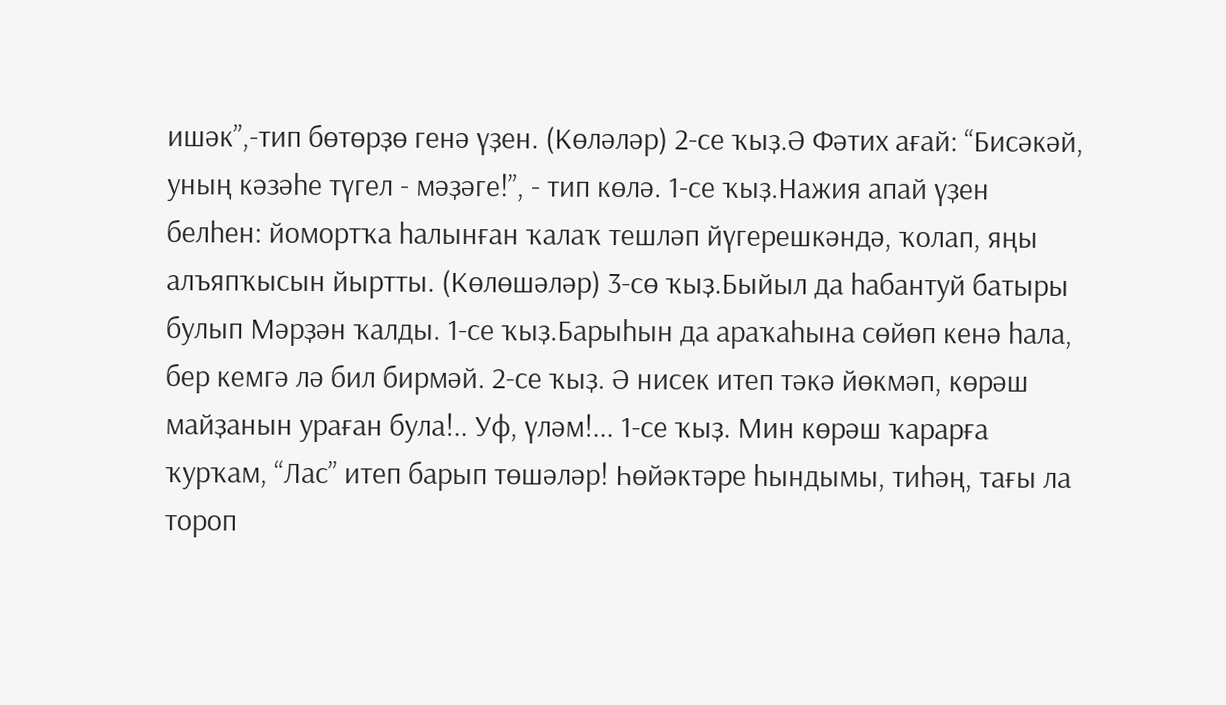ишәк”,-тип бөтөрҙө генә үҙен. (Көләләр) 2-се ҡыҙ.Ә Фәтих ағай: “Бисәкәй, уның кәзәһе түгел - мәҙәге!”, - тип көлә. 1-се ҡыҙ.Нажия апай үҙен белһен: йомортҡа һалынған ҡалаҡ тешләп йүгерешкәндә, ҡолап, яңы алъяпҡысын йыртты. (Көлөшәләр) 3-сө ҡыҙ.Быйыл да һабантуй батыры булып Мәрҙән ҡалды. 1-се ҡыҙ.Барыһын да араҡаһына сөйөп кенә һала, бер кемгә лә бил бирмәй. 2-се ҡыҙ. Ә нисек итеп тәкә йөкмәп, көрәш майҙанын ураған була!.. Уф, үләм!... 1-се ҡыҙ. Мин көрәш ҡарарға ҡурҡам, “Лас” итеп барып төшәләр! Һөйәктәре һындымы, тиһәң, тағы ла тороп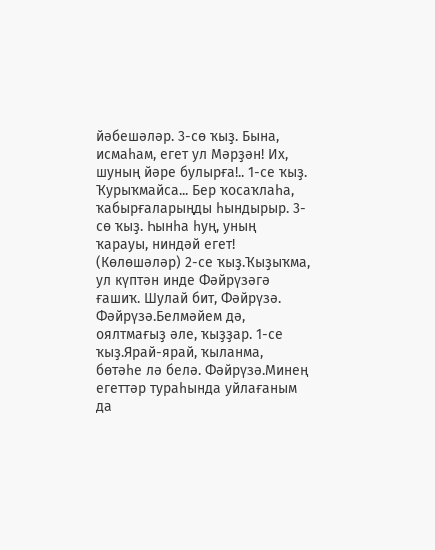йәбешәләр. 3-сө ҡыҙ. Бына, исмаһам, егет ул Мәрҙән! Их, шуның йәре булырға!.. 1-се ҡыҙ. Ҡурыҡмайса... Бер ҡосаҡлаһа, ҡабырғаларыңды һындырыр. 3-сө ҡыҙ. Һынһа һуң, уның ҡарауы, ниндәй егет! (Көлөшәләр) 2-се ҡыҙ.Ҡыҙыҡма, ул күптән инде Фәйрүзәгә ғашиҡ. Шулай бит, Фәйрүзә. Фәйрүзә.Белмәйем дә, оялтмағыҙ әле, ҡыҙҙар. 1-се ҡыҙ.Ярай-ярай, ҡыланма, бөтәһе лә белә. Фәйрүзә.Минең егеттәр тураһында уйлағаным да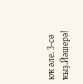юҡ әле. 3-сө ҡыҙ.Йәшерә!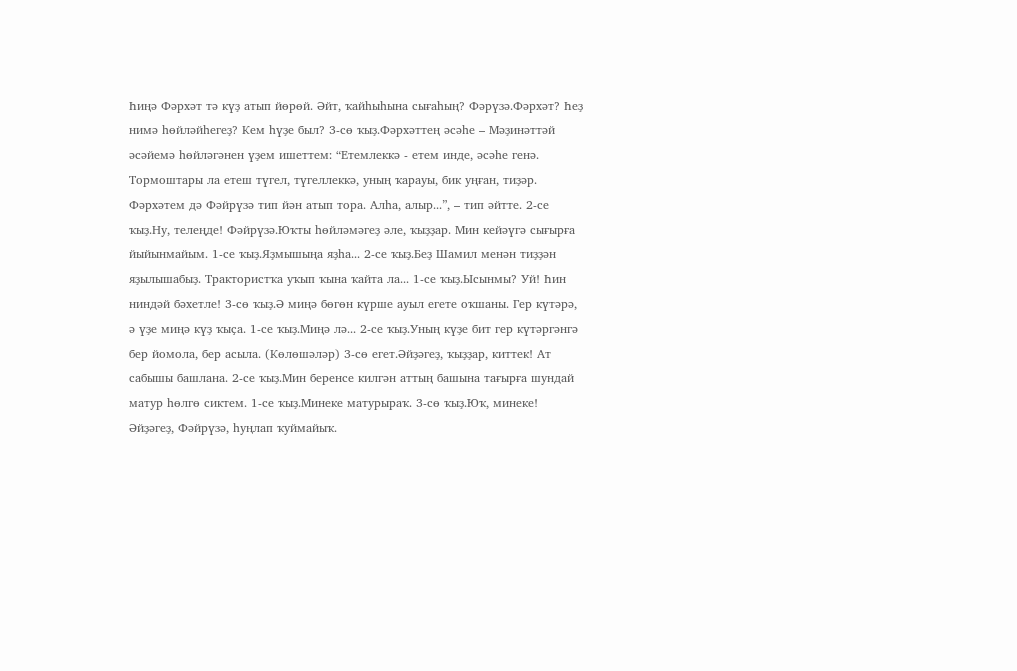Һиңә Фәрхәт тә күҙ атып йөрөй. Әйт, ҡайһыһына сығаһың? Фәрүзә.Фәрхәт? Һеҙ нимә һөйләйһегеҙ? Кем һүҙе был? 3-сө ҡыҙ.Фәрхәттең әсәһе – Мәҙинәттәй әсәйемә һөйләгәнен үҙем ишеттем: “Етемлеккә - етем инде, әсәһе генә. Тормоштары ла етеш түгел, түгеллеккә, уның ҡарауы, бик уңған, тиҙәр. Фәрхәтем дә Фәйрүзә тип йән атып тора. Алһа, алыр...”, – тип әйтте. 2-се ҡыҙ.Ну, телеңде! Фәйрүзә.Юҡты һөйләмәгеҙ әле, ҡыҙҙар. Мин кейәүгә сығырға йыйынмайым. 1-се ҡыҙ.Яҙмышыңа яҙһа... 2-се ҡыҙ.Беҙ Шамил менән тиҙҙән яҙылышабыҙ. Трактористҡа уҡып ҡына ҡайта ла... 1-се ҡыҙ.Ысынмы? Уй! Һин ниндәй бәхетле! 3-сө ҡыҙ.Ә миңә бөгөн күрше ауыл егете оҡшаны. Гер күтәрә, ә үҙе миңә күҙ ҡыҫа. 1-се ҡыҙ.Миңә лә... 2-се ҡыҙ.Уның күҙе бит гер күтәргәнгә бер йомола, бер асыла. (Көлөшәләр) 3-сө егет.Әйҙәгеҙ, ҡыҙҙар, киттек! Ат сабышы башлана. 2-се ҡыҙ.Мин беренсе килгән аттың башына тағырға шундай матур һөлгө сиктем. 1-се ҡыҙ.Минеке матурыраҡ. 3-сө ҡыҙ.Юҡ, минеке! Әйҙәгеҙ, Фәйрүзә, һуңлап ҡуймайыҡ.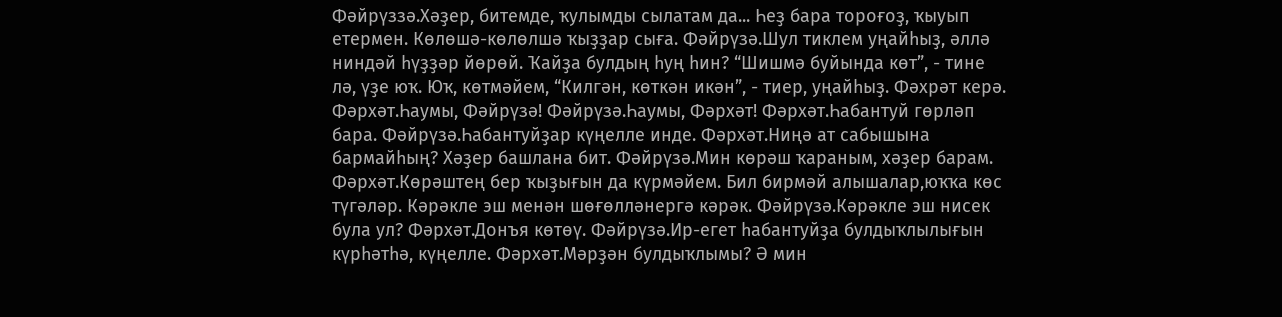Фәйрүззә.Хәҙер, битемде, ҡулымды сылатам да... Һеҙ бара тороғоҙ, ҡыуып етермен. Көлөшә-көлөлшә ҡыҙҙар сыға. Фәйрүзә.Шул тиклем уңайһыҙ, әллә ниндәй һүҙҙәр йөрөй. Ҡайҙа булдың һуң һин? “Шишмә буйында көт”, - тине лә, үҙе юҡ. Юҡ, көтмәйем, “Килгән, көткән икән”, - тиер, уңайһыҙ. Фәхрәт керә. Фәрхәт.Һаумы, Фәйрүзә! Фәйрүзә.Һаумы, Фәрхәт! Фәрхәт.Һабантуй гөрләп бара. Фәйрүзә.Һабантуйҙар күңелле инде. Фәрхәт.Ниңә ат сабышына бармайһың? Хәҙер башлана бит. Фәйрүзә.Мин көрәш ҡараным, хәҙер барам. Фәрхәт.Көрәштең бер ҡыҙығын да күрмәйем. Бил бирмәй алышалар,юҡҡа көс түгәләр. Кәрәкле эш менән шөғөлләнергә кәрәк. Фәйрүзә.Кәрәкле эш нисек була ул? Фәрхәт.Донъя көтөү. Фәйрүзә.Ир-егет һабантуйҙа булдыҡлылығын күрһәтһә, күңелле. Фәрхәт.Мәрҙән булдыҡлымы? Ә мин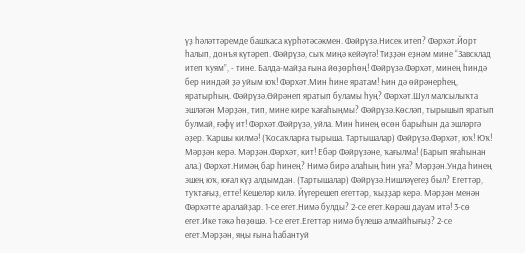үҙ һәләттәремде башҡаса күрһәтәсәкмен. Фәйрүзә.Нисек итеп? Фәрхәт.Йорт һалып, донъя күтәреп. Фәйрүзә, сыҡ миңә кейәүгә! Тиҙҙән еҙнәм мине “Завсклад итеп ҡуям”, - тине. Балда-майҙа ғына йөҙөрһөң! Фәйрүзә.Фәрхәт, минең һиндә бер ниндәй ҙә уйым юҡ! Фәрхәт.Мин һине яратам! Һин дә өйрәнерһең, яратырһың. Фәйрүзә.Өйрәнеп яратып буламы һуң? Фәрхәт.Шул малсылыҡта эшләгән Мәрҙән, тип, мине кире ҡағаһыңмы? Фәйрүзә.Көсләп, тырышып яратып булмай, ғәфү ит! Фәрхәт.Фәйрүзә, уйла. Мин һинең өсөн барыһын да эшләргә әҙер. Ҡаршы килмә! (Ҡосаҡларға тырыша. Тартышалар) Фәйрүзә.Фәрхәт, юҡ! Юҡ! Мәрҙән керә. Мәрҙән.Фәрхәт, кит! Ебәр Фәйрүзәне, ҡағылма! (Барып яғаһынан ала.) Фәрхәт.Нимәң бар һинең? Нимә бирә алаһың һин уға? Мәрҙән.Унда һинең эшең юҡ, юғал күҙ алдымдан. (Тартышалар) Фәйрүзә.Нишләүегеҙ был? Егеттәр, туҡтағыҙ, етте! Кешеләр килә. Йүгерешеп егеттәр, ҡыҙҙар керә. Мәрҙән менән Фәрхәтте аралайҙар. 1-се егет.Нимә булды? 2-се егет.Көрәш дауам итә! 3-сө егет.Ике тәкә һөҙөшә. 1-се егет.Егеттәр нимә бүлешә алмайһығыҙ? 2-се егет.Мәрҙән, яңы ғына һабантуй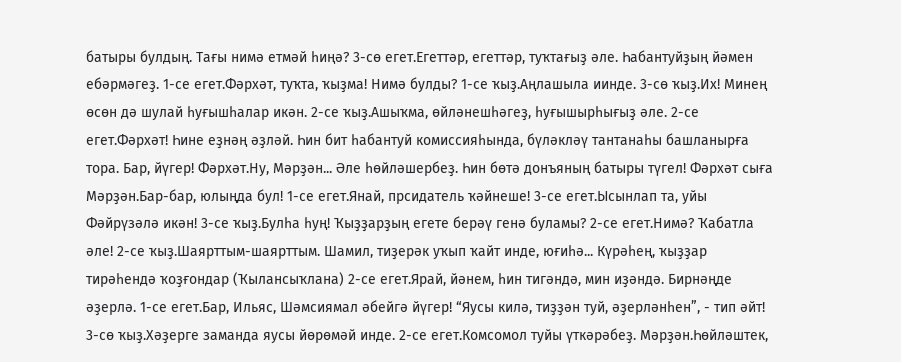батыры булдың. Тағы нимә етмәй һиңә? 3-сө егет.Егеттәр, егеттәр, туҡтағыҙ әле. Һабантуйҙың йәмен ебәрмәгеҙ. 1-се егет.Фәрхәт, туҡта, ҡыҙма! Нимә булды? 1-се ҡыҙ.Аңлашыла иинде. 3-сө ҡыҙ.Их! Минең өсөн дә шулай һуғышһалар икән. 2-се ҡыҙ.Ашыҡма, өйләнешһәгеҙ, һуғышырһығыҙ әле. 2-се егет.Фәрхәт! Һине еҙнәң әҙләй. Һин бит һабантуй комиссияһында, бүләкләү тантанаһы башланырға тора. Бар, йүгер! Фәрхәт.Ну, Мәрҙән... Әле һөйләшербеҙ. Һин бөтә донъяның батыры түгел! Фәрхәт сыға Мәрҙән.Бар-бар, юлыңда бул! 1-се егет.Янай, прсидатель ҡәйнеше! 3-се егет.Ысынлап та, уйы Фәйрүзәлә икән! 3-се ҡыҙ.Булһа һуң! Ҡыҙҙарҙың егете берәү генә буламы? 2-се егет.Нимә? Ҡабатла әле! 2-се ҡыҙ.Шаярттым-шаярттым. Шамил, тиҙерәк уҡып ҡайт инде, юғиһә... Күрәһең, ҡыҙҙар тирәһендә ҡоҙғондар (Ҡылансыҡлана) 2-се егет.Ярай, йәнем, һин тигәндә, мин иҙәндә. Бирнәңде әҙерлә. 1-се егет.Бар, Ильяс, Шәмсиямал әбейгә йүгер! “Яусы килә, тиҙҙән туй, әҙерләнһен”, - тип әйт! 3-сө ҡыҙ.Хәҙерге заманда яусы йөрөмәй инде. 2-се егет.Комсомол туйы үткәрәбеҙ. Мәрҙән.Һөйләштек,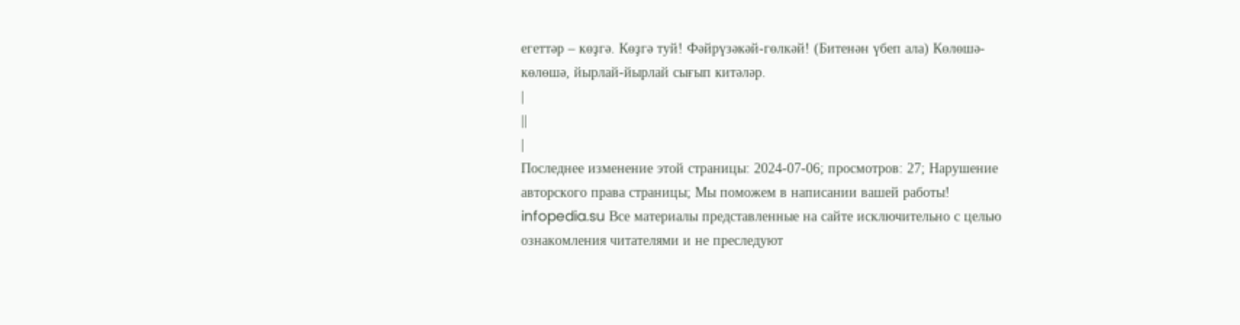егеттәр – көҙгә. Көҙгә туй! Фәйрүзәкәй-гөлкәй! (Битенән үбеп ала) Көлөшә-көлөшә, йырлай-йырлай сығып китәләр.
|
||
|
Последнее изменение этой страницы: 2024-07-06; просмотров: 27; Нарушение авторского права страницы; Мы поможем в написании вашей работы! infopedia.su Все материалы представленные на сайте исключительно с целью ознакомления читателями и не преследуют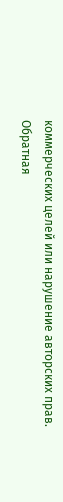коммерческих целей или нарушение авторских прав. Обратная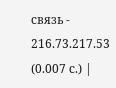связь - 216.73.217.53 (0.007 с.) |